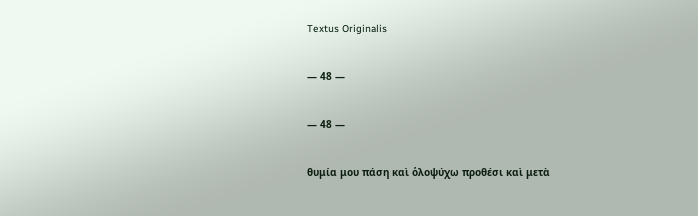Textus Originalis

— 48 —

— 48 —

θυμία μου πάση καὶ ὁλοψύχω προθέσι καὶ μετὰ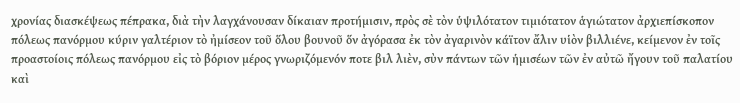χρονίας διασκέψεως πέπρακα, διὰ τὴν λαγχάνουσαν δίκαιαν προτήμισιν, πρὸς σὲ τὸν ὑψιλότατον τιμιότατον ἁγιώτατον ἀρχιεπίσκοπον πόλεως πανόρμου κύριν γαλτέριον τὸ ἠμίσεον τοῦ ὅλου βουνοῦ ὅν ἀγόρασα ἐκ τὸν ἀγαρινὸν κάϊτον ἄλιν υἱὸν βιλλιένε, κείμενον ἐν τοῖς προαστοίοις πόλεως πανόρμου εἰς τὸ βόριον μέρος γνωριζόμενόν ποτε βιλ λιὲν, σὺν πάντων τῶν ἡμισέων τῶν ἐν αὐτῶ ἤγουν τοῦ παλατίου καὶ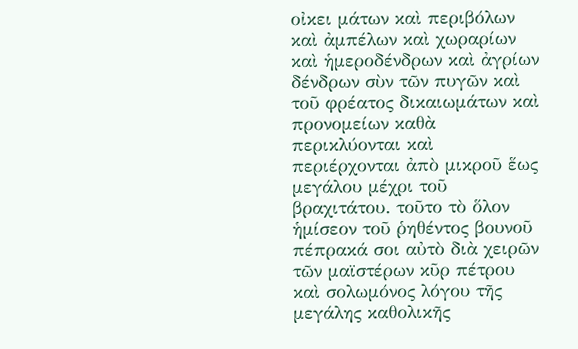οἰκει μάτων καὶ περιβόλων καὶ ἀμπέλων καὶ χωραρίων καὶ ἡμεροδένδρων καὶ ἀγρίων δένδρων σὺν τῶν πυγῶν καὶ τοῦ φρέατος δικαιωμάτων καὶ προνομείων καθὰ περικλύονται καὶ περιέρχονται ἀπὸ μικροῦ ἕως μεγάλου μέχρι τοῦ βραχιτάτου. τοῦτο τὸ ὅλον ἡμίσεον τοῦ ῥηθέντος βουνοῦ πέπρακά σοι αὐτὸ διὰ χειρῶν τῶν μαϊστέρων κῦρ πέτρου καὶ σολωμόνος λόγου τῆς μεγάλης καθολικῆς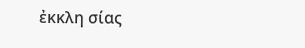ἐκκλη σίας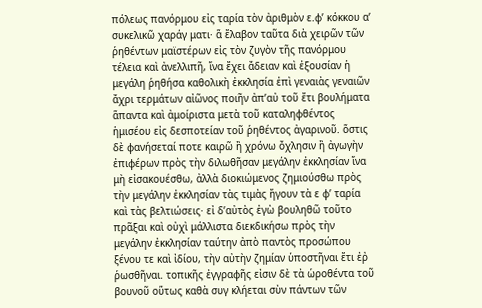πόλεως πανόρμου εἰς ταρία τὸν ἀριθμὸν ε.φʹ κόκκου αʹ συκελικῶ χαράγ ματι· ἅ ἔλαβον ταῦτα διὰ χειρῶν τῶν ῥηθέντων μαϊστέρων εἰς τὸν ζυγὸν τῆς πανόρμου τέλεια καὶ ἀνελλιπῆ, ἵνα ἔχει ἄδειαν καὶ ἐξουσίαν ἡ μεγάλη ῥηθήσα καθολικὴ ἐκκλησία ἐπὶ γεναιὰς γεναιῶν ἄχρι τερμάτων αἰῶνος ποιῆν ἀπʼαὐ τοῦ ἔτι βουλήματα ἅπαντα καὶ ἀμοίριστα μετὰ τοῦ καταληφθέντος ἡμισέου εἰς δεσποτείαν τοῦ ῥηθέντος ἀγαρινοῦ. ὅστις δὲ φανήσεταί ποτε καιρῶ ἢ χρόνω ὄχλησιν ἢ ἀγωγὴν ἐπιφέρων πρὸς τὴν διλωθῆσαν μεγάλην ἐκκλησίαν ἵνα μὴ εἰσακουέσθω, ἀλλὰ διοκιώμενος ζημιούσθω πρὸς τὴν μεγάλην ἐκκλησίαν τὰς τιμὰς ἤγουν τὰ ε φʹ ταρία καὶ τὰς βελτιώσεις· εἰ δʼαὐτὸς ἐγὼ βουληθῶ τοῦτο πρᾶξαι καὶ οὐχὶ μάλλιστα διεκδικήσω πρὸς τὴν μεγάλην ἐκκλησίαν ταύτην ἀπὸ παντὸς προσώπου ξένου τε καὶ ἰδίου, τὴν αὐτὴν ζημίαν ὑποστῆναι ἔτι ἐῤ ῥωσθῆναι. τοπικῆς ἐγγραφῆς εἰσιν δὲ τὰ ὡροθέντα τοῦ βουνοῦ οὕτως καθὰ συγ κλήεται σὺν πάντων τῶν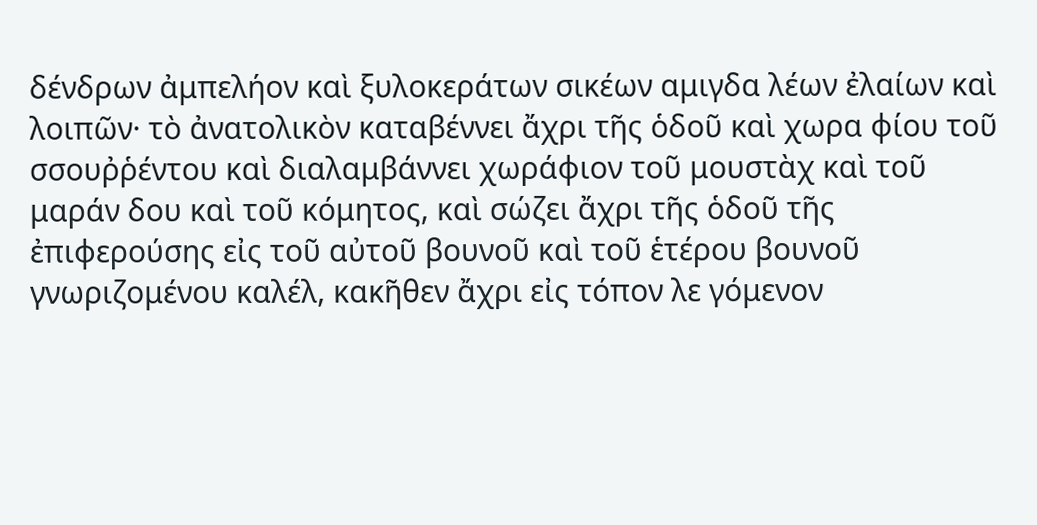δένδρων ἀμπελήον καὶ ξυλοκεράτων σικέων αμιγδα λέων ἐλαίων καὶ λοιπῶν· τὸ ἀνατολικὸν καταβέννει ἄχρι τῆς ὁδοῦ καὶ χωρα φίου τοῦ σσουῤῥέντου καὶ διαλαμβάννει χωράφιον τοῦ μουστὰχ καὶ τοῦ μαράν δου καὶ τοῦ κόμητος, καὶ σώζει ἄχρι τῆς ὁδοῦ τῆς ἐπιφερούσης εἰς τοῦ αὐτοῦ βουνοῦ καὶ τοῦ ἑτέρου βουνοῦ γνωριζομένου καλέλ, κακῆθεν ἄχρι εἰς τόπον λε γόμενον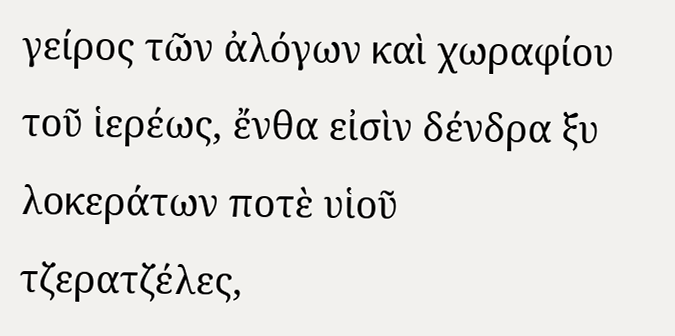γείρος τῶν ἀλόγων καὶ χωραφίου τοῦ ἱερέως, ἔνθα εἰσὶν δένδρα ξυ λοκεράτων ποτὲ υἱοῦ τζερατζέλες,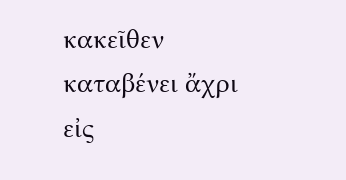κακεῖθεν καταβένει ἄχρι εἰς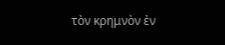τὸν κρημνὸν ἐν